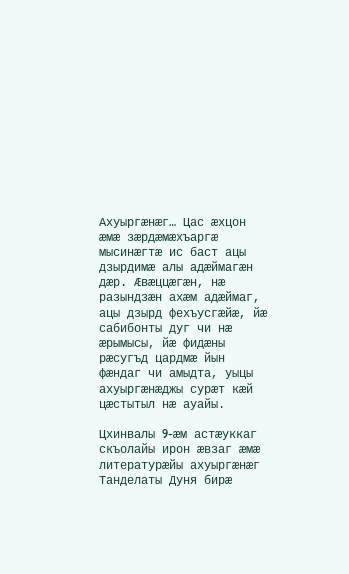Ахуыргæнæг… Цас æхцон æмæ зæрдæмæхъаргæ мысинæгтæ ис баст ацы дзырдимæ алы адæймагæн дæр. Æвæццæгæн, нæ разындзæн ахæм адæймаг, ацы дзырд фехъусгæйæ, йæ сабибонты дуг чи нæ æрымысы, йæ фидæны рæсугъд цардмæ йын фæндаг чи амыдта, уыцы ахуыргæнæджы сурæт кæй цæстытыл нæ ауайы.

Цхинвалы 9-æм астæуккаг скъолайы ирон æвзаг æмæ литературæйы ахуыргæнæг Танделаты Дуня бирæ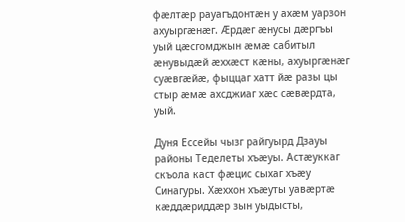фæлтæр рауагъдонтæн у ахæм уарзон ахуыргæнæг. Æрдæг æнусы дæргъы уый цæсгомджын æмæ сабитыл æнувыдæй æххæст кæны, ахуыргæнæг суæвгæйæ, фыццаг хатт йæ разы цы стыр æмæ ахсджиаг хæс сæвæрдта, уый.

Дуня Ессейы чызг райгуырд Дзауы районы Теделеты хъæуы. Астæуккаг скъола каст фæцис сыхаг хъæу Синагуры. Хæххон хъæуты уавæртæ кæддæриддæр зын уыдысты,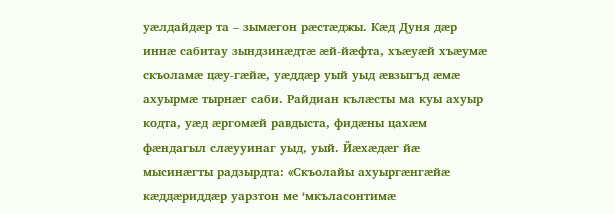уæлдайдæр та – зымæгон рæстæджы. Кæд Дуня дæр иннæ сабитау зындзинæдтæ æй-йæфта, хъæуæй хъæумæ скъоламæ цæу-гæйæ, уæддæр уый уыд æвзыгъд æмæ ахуырмæ тырнæг саби. Райдиан кълæсты ма куы ахуыр кодта, уæд æргомæй равдыста, фидæны цахæм фæндагыл слæууинаг уыд, уый. Йæхæдæг йæ мысинæгты радзырдта: «Скъолайы ахуыргæнгæйæ кæддæриддæр уарзтон ме ‘мкъласонтимæ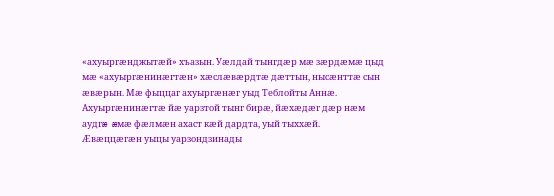«ахуыргæнджытæй» хъазын. Уæлдай тынгдæр мæ зæрдæмæ цыд мæ «ахуыргæнинæгтæн» хæслæвæрдтæ дæттын, нысæнттæ сын æвæрын. Мæ фыццаг ахуыргæнæг уыд Теблойты Аннæ. Ахуыргæнинæгтæ йæ уарзтой тынг бирæ, йæхæдæг дæр нæм аудгæ æмæ фæлмæн ахаст кæй дардта, уый тыххæй. Æвæццæгæн уыцы уарзондзинады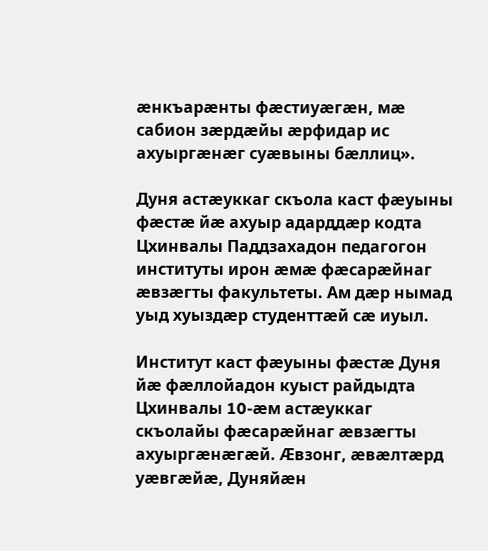æнкъарæнты фæстиуæгæн, мæ сабион зæрдæйы æрфидар ис  ахуыргæнæг суæвыны бæллиц».

Дуня астæуккаг скъола каст фæуыны фæстæ йæ ахуыр адарддæр кодта Цхинвалы Паддзахадон педагогон институты ирон æмæ фæсарæйнаг æвзæгты факультеты. Ам дæр нымад уыд хуыздæр студенттæй сæ иуыл.

Институт каст фæуыны фæстæ Дуня йæ фæллойадон куыст райдыдта Цхинвалы 10-æм астæуккаг скъолайы фæсарæйнаг æвзæгты ахуыргæнæгæй. Æвзонг, æвæлтæрд уæвгæйæ, Дуняйæн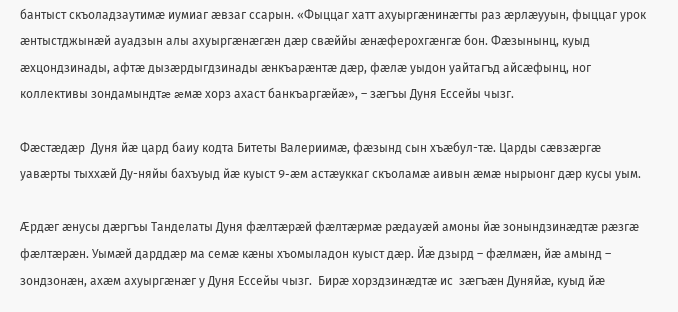бантыст скъоладзаутимæ иумиаг æвзаг ссарын. «Фыццаг хатт ахуыргæнинæгты раз æрлæууын, фыццаг урок æнтыстджынæй ауадзын алы ахуыргæнæгæн дæр свæййы æнæферохгæнгæ бон. Фæзынынц, куыд æхцондзинады, афтæ дызæрдыгдзинады æнкъарæнтæ дæр, фæлæ уыдон уайтагъд айсæфынц, ног коллективы зондамындтæ æмæ хорз ахаст банкъаргæйæ», – зæгъы Дуня Ессейы чызг.

Фæстæдæр  Дуня йæ цард баиу кодта Битеты Валериимæ, фæзынд сын хъæбул-тæ. Царды сæвзæргæ уавæрты тыххæй Ду-няйы бахъуыд йæ куыст 9-æм астæуккаг скъоламæ аивын æмæ нырыонг дæр кусы уым.

Æрдæг æнусы дæргъы Танделаты Дуня фæлтæрæй фæлтæрмæ рæдауæй амоны йæ зонындзинæдтæ рæзгæ фæлтæрæн. Уымæй дарддæр ма семæ кæны хъомыладон куыст дæр. Йæ дзырд – фæлмæн, йæ амынд – зондзонæн, ахæм ахуыргæнæг у Дуня Ессейы чызг.  Бирæ хорздзинæдтæ ис  зæгъæн Дуняйæ, куыд йæ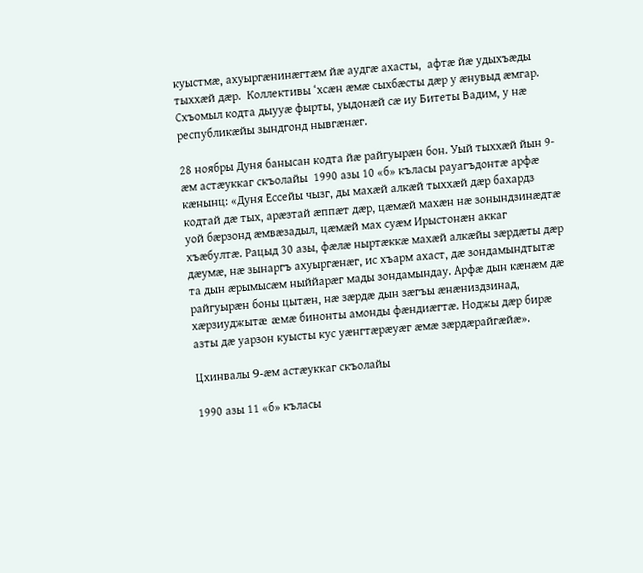куыстмæ, ахуыргæнинæгтæм йæ аудгæ ахасты,  афтæ йæ удыхъæды тыххæй дæр.  Коллективы ‘хсæн æмæ сыхбæсты дæр у æнувыд æмгар. Схъомыл кодта дыууæ фырты, уыдонæй сæ иу Битеты Вадим, у нæ республикæйы зындгонд нывгæнæг.

28 ноябры Дуня банысан кодта йæ райгуырæн бон. Уый тыххæй йын 9-æм астæуккаг скъолайы  1990 азы 10 «б» къласы рауагъдонтæ арфæ кæнынц: «Дуня Ессейы чызг, ды махæй алкæй тыххæй дæр бахардз кодтай дæ тых, арæзтай æппæт дæр, цæмæй махæн нæ зонындзинæдтæ уой бæрзонд æмвæзадыл, цæмæй мах суæм Ирыстонæн аккаг хъæбултæ. Рацыд 30 азы, фæлæ ныртæккæ махæй алкæйы зæрдæты дæр дæумæ, нæ зынаргъ ахуыргæнæг, ис хъарм ахаст, дæ зондамындтытæ та дын æрымысæм ныййарæг мады зондамындау. Арфæ дын кæнæм дæ райгуырæн боны цытæн, нæ зæрдæ дын зæгъы æнæниздзинад, хæрзиуджытæ æмæ бинонты амонды фæндиæгтæ. Ноджы дæр бирæ азты дæ уарзон куысты кус уæнгтæрæуæг æмæ зæрдæрайгæйæ».

Цхинвалы 9-æм астæуккаг скъолайы

1990 азы 11 «б» къласы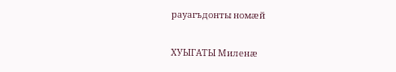рауагъдонты номæй

ХУЫГАТЫ Миленæ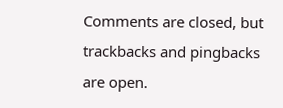Comments are closed, but trackbacks and pingbacks are open.